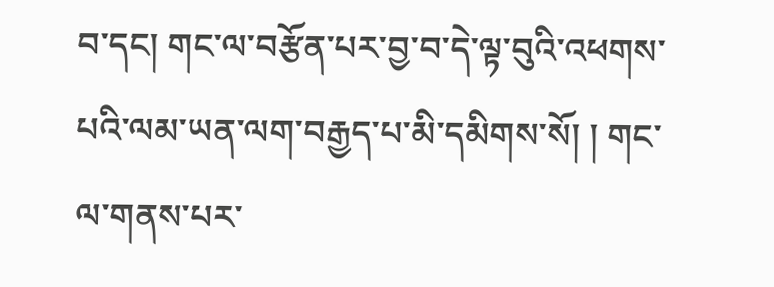བ་དང། གང་ལ་བརྩོན་པར་བྱ་བ་དེ་ལྟ་བུའི་འཕགས་པའི་ལམ་ཡན་ལག་བརྒྱད་པ་མི་དམིགས་སོ། ། གང་ལ་གནས་པར་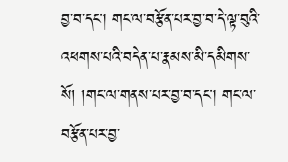བྱ་བ་དང། གང་ལ་བརྩོན་པར་བྱ་བ་དེ་ལྟ་བུའི་འཕགས་པའི་བདེན་པ་རྣམས་མི་དམིགས་སོ། །གང་ལ་གནས་པར་བྱ་བ་དང། གང་ལ་བརྩོན་པར་བྱ་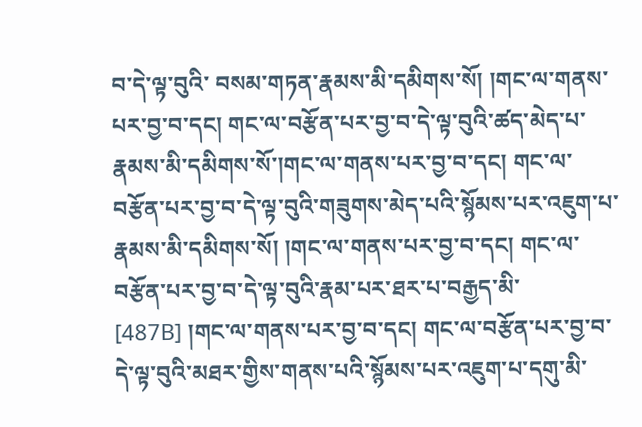བ་དེ་ལྟ་བུའི་ བསམ་གཏན་རྣམས་མི་དམིགས་སོ། །གང་ལ་གནས་པར་བྱ་བ་དང། གང་ལ་བརྩོན་པར་བྱ་བ་དེ་ལྟ་བུའི་ཚད་མེད་པ་རྣམས་མི་དམིགས་སོ་།གང་ལ་གནས་པར་བྱ་བ་དང། གང་ལ་ བརྩོན་པར་བྱ་བ་དེ་ལྟ་བུའི་གཟུགས་མེད་པའི་སྙོམས་པར་འཇུག་པ་རྣམས་མི་དམིགས་སོ། །གང་ལ་གནས་པར་བྱ་བ་དང། གང་ལ་བརྩོན་པར་བྱ་བ་དེ་ལྟ་བུའི་རྣམ་པར་ཐར་པ་བརྒྱད་མི་ [487B] །གང་ལ་གནས་པར་བྱ་བ་དང། གང་ལ་བརྩོན་པར་བྱ་བ་དེ་ལྟ་བུའི་མཐར་གྱིས་གནས་པའི་སྙོམས་པར་འཇུག་པ་དགུ་མི་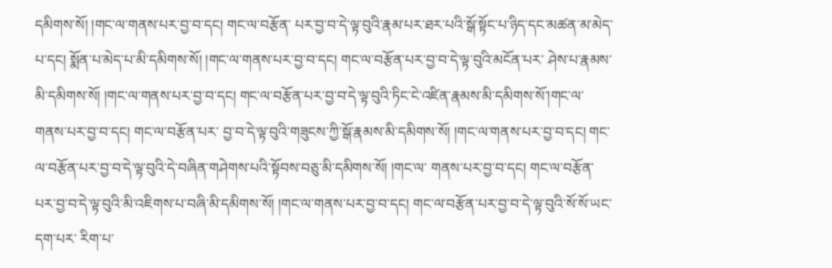དམིགས་སོ། །གང་ལ་གནས་པར་བྱ་བ་དང། གང་ལ་བརྩོན་ པར་བྱ་བ་དེ་ལྟ་བུའི་རྣམ་པར་ཐར་པའི་སྒོ་སྟོང་པ་ཉིད་དང་མཚན་མ་མེད་པ་དང། སྨོན་པ་མེད་པ་མི་དམིགས་སོ། །གང་ལ་གནས་པར་བྱ་བ་དང། གང་ལ་བརྩོན་པར་བྱ་བ་དེ་ལྟ་བུའི་མངོན་པར་ ཤེས་པ་རྣམས་མི་དམིགས་སོ། །གང་ལ་གནས་པར་བྱ་བ་དང། གང་ལ་བརྩོན་པར་བྱ་བ་དེ་ལྟ་བུའི་ཏིང་ངེ་འཛིན་རྣམས་མི་དམིགས་སོ་།གང་ལ་གནས་པར་བྱ་བ་དང། གང་ལ་བརྩོན་པར་ བྱ་བ་དེ་ལྟ་བུའི་གཟུངས་ཀྱི་སྒོ་རྣམས་མི་དམིགས་སོ། །གང་ལ་གནས་པར་བྱ་བ་དང། གང་ལ་བརྩོན་པར་བྱ་བ་དེ་ལྟ་བུའི་དེ་བཞིན་གཤེགས་པའི་སྟོབས་བཅུ་མི་དམིགས་སོ། །གང་ལ་ གནས་པར་བྱ་བ་དང། གང་ལ་བརྩོན་པར་བྱ་བ་དེ་ལྟ་བུའི་མི་འཇིགས་པ་བཞི་མི་དམིགས་སོ། །གང་ལ་གནས་པར་བྱ་བ་དང། གང་ལ་བརྩོན་པར་བྱ་བ་དེ་ལྟ་བུའི་སོ་སོ་ཡང་དག་པར་ རིག་པ་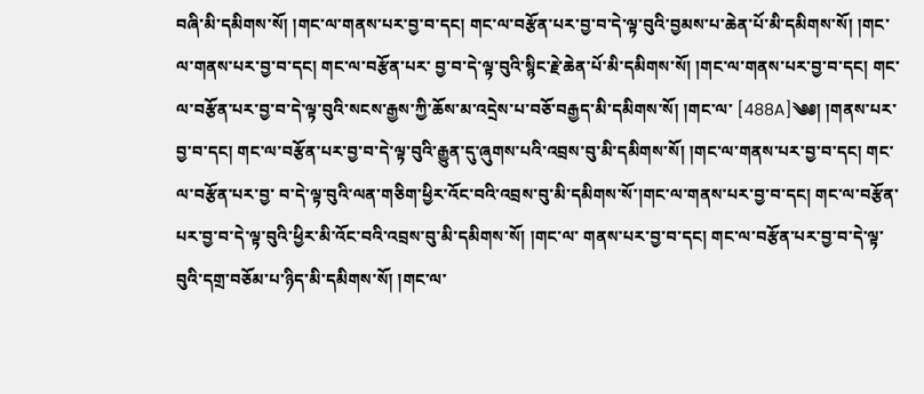བཞི་མི་དམིགས་སོ། །གང་ལ་གནས་པར་བྱ་བ་དང། གང་ལ་བརྩོན་པར་བྱ་བ་དེ་ལྟ་བུའི་བྱམས་པ་ཆེན་པོ་མི་དམིགས་སོ། །གང་ལ་གནས་པར་བྱ་བ་དང། གང་ལ་བརྩོན་པར་ བྱ་བ་དེ་ལྟ་བུའི་སྙིང་རྗེ་ཆེན་པོ་མི་དམིགས་སོ། །གང་ལ་གནས་པར་བྱ་བ་དང། གང་ལ་བརྩོན་པར་བྱ་བ་དེ་ལྟ་བུའི་སངས་རྒྱས་ཀྱི་ཆོས་མ་འདྲེས་པ་བཅོ་བརྒྱད་མི་དམིགས་སོ། །གང་ལ་ [488A]༄༅། །གནས་པར་བྱ་བ་དང། གང་ལ་བརྩོན་པར་བྱ་བ་དེ་ལྟ་བུའི་རྒྱུན་དུ་ཞུགས་པའི་འབྲས་བུ་མི་དམིགས་སོ། །གང་ལ་གནས་པར་བྱ་བ་དང། གང་ལ་བརྩོན་པར་བྱ་ བ་དེ་ལྟ་བུའི་ལན་གཅིག་ཕྱིར་འོང་བའི་འབྲས་བུ་མི་དམིགས་སོ་།གང་ལ་གནས་པར་བྱ་བ་དང། གང་ལ་བརྩོན་པར་བྱ་བ་དེ་ལྟ་བུའི་ཕྱིར་མི་འོང་བའི་འབྲས་བུ་མི་དམིགས་སོ། །གང་ལ་ གནས་པར་བྱ་བ་དང། གང་ལ་བརྩོན་པར་བྱ་བ་དེ་ལྟ་བུའི་དགྲ་བཅོམ་པ་ཉིད་མི་དམིགས་སོ། །གང་ལ་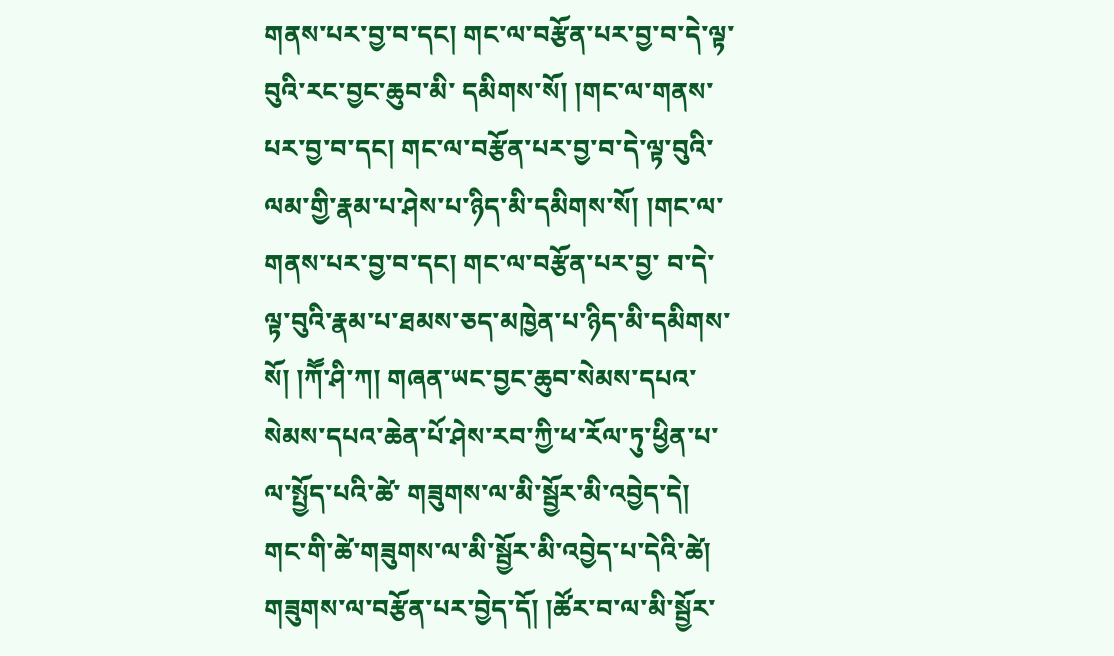གནས་པར་བྱ་བ་དང། གང་ལ་བརྩོན་པར་བྱ་བ་དེ་ལྟ་བུའི་རང་བྱང་ཆུབ་མི་ དམིགས་སོ། །གང་ལ་གནས་པར་བྱ་བ་དང། གང་ལ་བརྩོན་པར་བྱ་བ་དེ་ལྟ་བུའི་ལམ་གྱི་རྣམ་པ་ཤེས་པ་ཉིད་མི་དམིགས་སོ། །གང་ལ་གནས་པར་བྱ་བ་དང། གང་ལ་བརྩོན་པར་བྱ་ བ་དེ་ལྟ་བུའི་རྣམ་པ་ཐམས་ཅད་མཁྱེན་པ་ཉིད་མི་དམིགས་སོ། །ཀཽ་ཤི་ཀ། གཞན་ཡང་བྱང་ཆུབ་སེམས་དཔའ་སེམས་དཔའ་ཆེན་པོ་ཤེས་རབ་ཀྱི་ཕ་རོལ་ཏུ་ཕྱིན་པ་ལ་སྤྱོད་པའི་ཚེ་ གཟུགས་ལ་མི་སྦྱོར་མི་འབྱེད་དེ། གང་གི་ཚེ་གཟུགས་ལ་མི་སྦྱོར་མི་འབྱེད་པ་དེའི་ཚེ། གཟུགས་ལ་བརྩོན་པར་བྱེད་དོ། །ཚོར་བ་ལ་མི་སྦྱོར་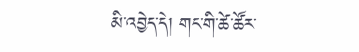མི་འབྱེད་དེ། གང་གི་ཚེ་ཚོར་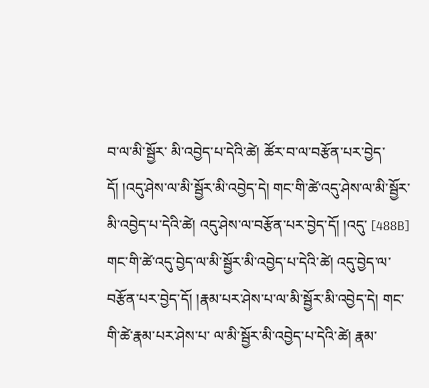བ་ལ་མི་སྦྱོར་ མི་འབྱེད་པ་དེའི་ཚེ། ཚོར་བ་ལ་བརྩོན་པར་བྱེད་དོ། །འདུ་ཤེས་ལ་མི་སྦྱོར་མི་འབྱེད་དེ། གང་གི་ཚེ་འདུ་ཤེས་ལ་མི་སྦྱོར་མི་འབྱེད་པ་དེའི་ཚེ། འདུ་ཤེས་ལ་བརྩོན་པར་བྱེད་དོ། །འདུ་ [488B] གང་གི་ཚེ་འདུ་བྱེད་ལ་མི་སྦྱོར་མི་འབྱེད་པ་དེའི་ཚེ། འདུ་བྱེད་ལ་བརྩོན་པར་བྱེད་དོ། །རྣམ་པར་ཤེས་པ་ལ་མི་སྦྱོར་མི་འབྱེད་དེ། གང་གི་ཚེ་རྣམ་པར་ཤེས་པ་ ལ་མི་སྦྱོར་མི་འབྱེད་པ་དེའི་ཚེ། རྣམ་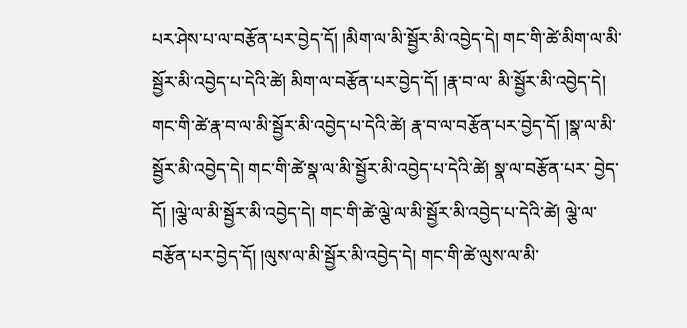པར་ཤེས་པ་ལ་བརྩོན་པར་བྱེད་དོ། །མིག་ལ་མི་སྦྱོར་མི་འབྱེད་དེ། གང་གི་ཚེ་མིག་ལ་མི་སྦྱོར་མི་འབྱེད་པ་དེའི་ཚེ། མིག་ལ་བརྩོན་པར་བྱེད་དོ། །རྣ་བ་ལ་ མི་སྦྱོར་མི་འབྱེད་དེ། གང་གི་ཚེ་རྣ་བ་ལ་མི་སྦྱོར་མི་འབྱེད་པ་དེའི་ཚེ། རྣ་བ་ལ་བརྩོན་པར་བྱེད་དོ། །སྣ་ལ་མི་སྦྱོར་མི་འབྱེད་དེ། གང་གི་ཚེ་སྣ་ལ་མི་སྦྱོར་མི་འབྱེད་པ་དེའི་ཚེ། སྣ་ལ་བརྩོན་པར་ བྱེད་དོ། །ལྕེ་ལ་མི་སྦྱོར་མི་འབྱེད་དེ། གང་གི་ཚེ་ལྕེ་ལ་མི་སྦྱོར་མི་འབྱེད་པ་དེའི་ཚེ། ལྕེ་ལ་བརྩོན་པར་བྱེད་དོ། །ལུས་ལ་མི་སྦྱོར་མི་འབྱེད་དེ། གང་གི་ཚེ་ལུས་ལ་མི་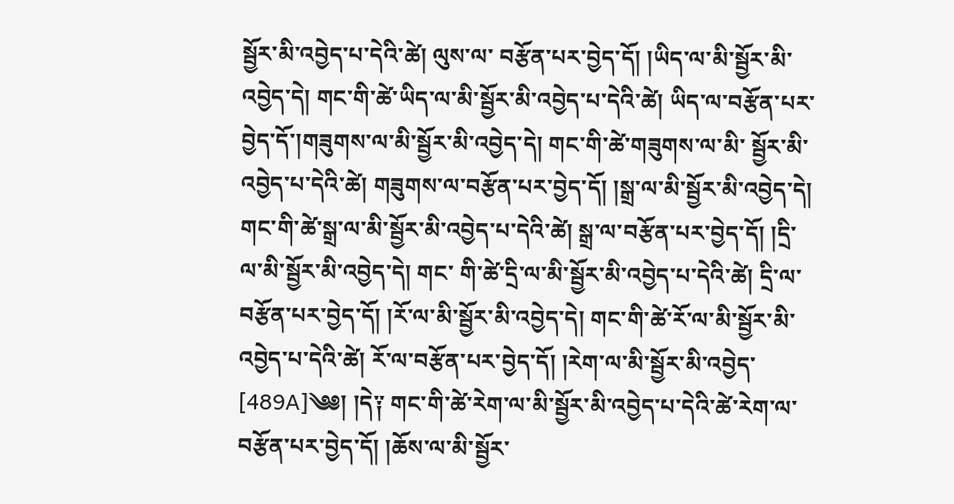སྦྱོར་མི་འབྱེད་པ་དེའི་ཚེ། ལུས་ལ་ བརྩོན་པར་བྱེད་དོ། །ཡིད་ལ་མི་སྦྱོར་མི་འབྱེད་དེ། གང་གི་ཚེ་ཡིད་ལ་མི་སྦྱོར་མི་འབྱེད་པ་དེའི་ཚེ། ཡིད་ལ་བརྩོན་པར་བྱེད་དོ་།གཟུགས་ལ་མི་སྦྱོར་མི་འབྱེད་དེ། གང་གི་ཚེ་གཟུགས་ལ་མི་ སྦྱོར་མི་འབྱེད་པ་དེའི་ཚེ། གཟུགས་ལ་བརྩོན་པར་བྱེད་དོ། །སྒྲ་ལ་མི་སྦྱོར་མི་འབྱེད་དེ། གང་གི་ཚེ་སྒྲ་ལ་མི་སྦྱོར་མི་འབྱེད་པ་དེའི་ཚེ། སྒྲ་ལ་བརྩོན་པར་བྱེད་དོ། །དྲི་ལ་མི་སྦྱོར་མི་འབྱེད་དེ། གང་ གི་ཚེ་དྲི་ལ་མི་སྦྱོར་མི་འབྱེད་པ་དེའི་ཚེ། དྲི་ལ་བརྩོན་པར་བྱེད་དོ། །རོ་ལ་མི་སྦྱོར་མི་འབྱེད་དེ། གང་གི་ཚེ་རོ་ལ་མི་སྦྱོར་མི་འབྱེད་པ་དེའི་ཚེ། རོ་ལ་བརྩོན་པར་བྱེད་དོ། །རེག་ལ་མི་སྦྱོར་མི་འབྱེད་ [489A]༄༅། །དེ༑ གང་གི་ཚེ་རེག་ལ་མི་སྦྱོར་མི་འབྱེད་པ་དེའི་ཚེ་རེག་ལ་བརྩོན་པར་བྱེད་དོ། །ཆོས་ལ་མི་སྦྱོར་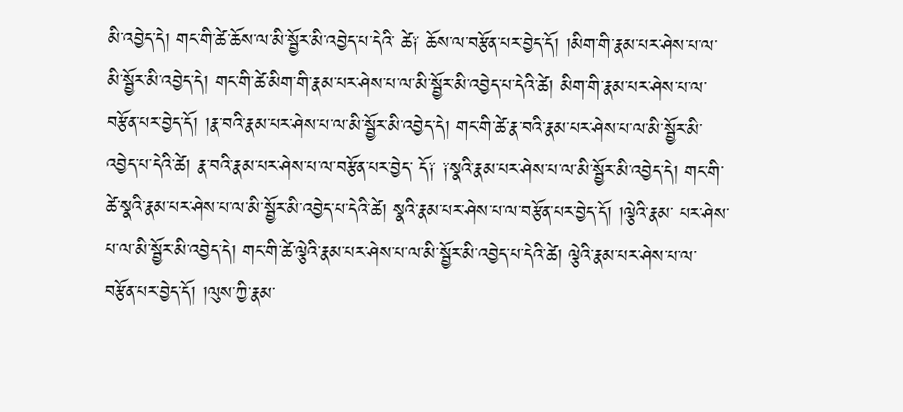མི་འབྱེད་དེ། གང་གི་ཚེ་ཆོས་ལ་མི་སྦྱོར་མི་འབྱེད་པ་དེའི་ ཚེ༑ ཆོས་ལ་བརྩོན་པར་བྱེད་དོ། །མིག་གི་རྣམ་པར་ཤེས་པ་ལ་མི་སྦྱོར་མི་འབྱེད་དེ། གང་གི་ཚེ་མིག་གི་རྣམ་པར་ཤེས་པ་ལ་མི་སྦྱོར་མི་འབྱེད་པ་དེའི་ཚེ། མིག་གི་རྣམ་པར་ཤེས་པ་ལ་ བརྩོན་པར་བྱེད་དོ། །རྣ་བའི་རྣམ་པར་ཤེས་པ་ལ་མི་སྦྱོར་མི་འབྱེད་དེ། གང་གི་ཚེ་རྣ་བའི་རྣམ་པར་ཤེས་པ་ལ་མི་སྦྱོར་མི་འབྱེད་པ་དེའི་ཚེ། རྣ་བའི་རྣམ་པར་ཤེས་པ་ལ་བརྩོན་པར་བྱེད་ དོ༑ ༑སྣའི་རྣམ་པར་ཤེས་པ་ལ་མི་སྦྱོར་མི་འབྱེད་དེ། གང་གི་ཚེ་སྣའི་རྣམ་པར་ཤེས་པ་ལ་མི་སྦྱོར་མི་འབྱེད་པ་དེའི་ཚེ། སྣའི་རྣམ་པར་ཤེས་པ་ལ་བརྩོན་པར་བྱེད་དོ། །ལྕེའི་རྣམ་ པར་ཤེས་པ་ལ་མི་སྦྱོར་མི་འབྱེད་དེ། གང་གི་ཚེ་ལྕེའི་རྣམ་པར་ཤེས་པ་ལ་མི་སྦྱོར་མི་འབྱེད་པ་དེའི་ཚེ། ལྕེའི་རྣམ་པར་ཤེས་པ་ལ་བརྩོན་པར་བྱེད་དོ། །ལུས་ཀྱི་རྣམ་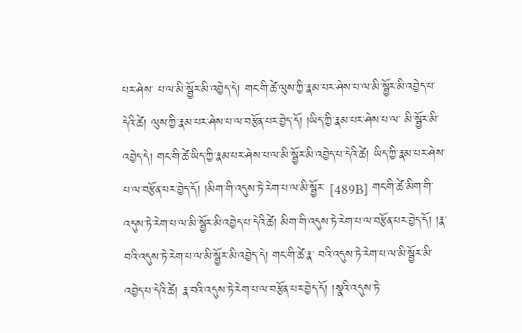པར་ཤེས་ པ་ལ་མི་སྦྱོར་མི་འབྱེད་དེ། གང་གི་ཚེ་ལུས་ཀྱི་རྣམ་པར་ཤེས་པ་ལ་མི་སྦྱོར་མི་འབྱེད་པ་དེའི་ཚེ། ལུས་ཀྱི་རྣམ་པར་ཤེས་པ་ལ་བརྩོན་པར་བྱེད་དོ། །ཡིད་ཀྱི་རྣམ་པར་ཤེས་པ་ལ་ མི་སྦྱོར་མི་འབྱེད་དེ། གང་གི་ཚེ་ཡིད་ཀྱི་རྣམ་པར་ཤེས་པ་ལ་མི་སྦྱོར་མི་འབྱེད་པ་དེའི་ཚེ། ཡིད་ཀྱི་རྣམ་པར་ཤེས་པ་ལ་བརྩོན་པར་བྱེད་དོ། །མིག་གི་འདུས་ཏེ་རེག་པ་ལ་མི་སྦྱོར་ [489B] གང་གི་ཚེ་མིག་གི་འདུས་ཏེ་རེག་པ་ལ་མི་སྦྱོར་མི་འབྱེད་པ་དེའི་ཚེ། མིག་གི་འདུས་ཏེ་རེག་པ་ལ་བརྩོན་པར་བྱེད་དོ། །རྣ་བའི་འདུས་ཏེ་རེག་པ་ལ་མི་སྦྱོར་མི་འབྱེད་དེ། གང་གི་ཚེ་རྣ་ བའི་འདུས་ཏེ་རེག་པ་ལ་མི་སྦྱོར་མི་འབྱེད་པ་དེའི་ཚེ། རྣ་བའི་འདུས་ཏེ་རེག་པ་ལ་བརྩོན་པར་བྱེད་དོ། །སྣའི་འདུས་ཏེ་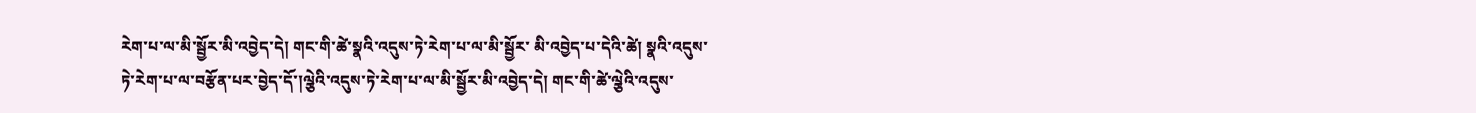རེག་པ་ལ་མི་སྦྱོར་མི་འབྱེད་དེ། གང་གི་ཚེ་སྣའི་འདུས་ཏེ་རེག་པ་ལ་མི་སྦྱོར་ མི་འབྱེད་པ་དེའི་ཚེ། སྣའི་འདུས་ཏེ་རེག་པ་ལ་བརྩོན་པར་བྱེད་དོ་།ལྕེའི་འདུས་ཏེ་རེག་པ་ལ་མི་སྦྱོར་མི་འབྱེད་དེ། གང་གི་ཚེ་ལྕེའི་འདུས་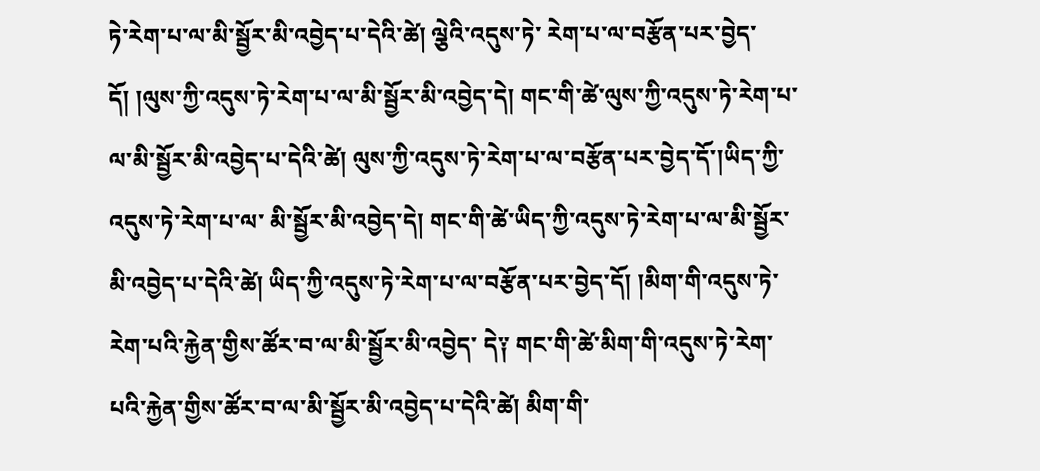ཏེ་རེག་པ་ལ་མི་སྦྱོར་མི་འབྱེད་པ་དེའི་ཚེ། ལྕེའི་འདུས་ཏེ་ རེག་པ་ལ་བརྩོན་པར་བྱེད་དོ། །ལུས་ཀྱི་འདུས་ཏེ་རེག་པ་ལ་མི་སྦྱོར་མི་འབྱེད་དེ། གང་གི་ཚེ་ལུས་ཀྱི་འདུས་ཏེ་རེག་པ་ལ་མི་སྦྱོར་མི་འབྱེད་པ་དེའི་ཚེ། ལུས་ཀྱི་འདུས་ཏེ་རེག་པ་ལ་བརྩོན་པར་བྱེད་དོ་།ཡིད་ཀྱི་འདུས་ཏེ་རེག་པ་ལ་ མི་སྦྱོར་མི་འབྱེད་དེ། གང་གི་ཚེ་ཡིད་ཀྱི་འདུས་ཏེ་རེག་པ་ལ་མི་སྦྱོར་མི་འབྱེད་པ་དེའི་ཚེ། ཡིད་ཀྱི་འདུས་ཏེ་རེག་པ་ལ་བརྩོན་པར་བྱེད་དོ། །མིག་གི་འདུས་ཏེ་རེག་པའི་རྐྱེན་གྱིས་ཚོར་བ་ལ་མི་སྦྱོར་མི་འབྱེད་ དེ༑ གང་གི་ཚེ་མིག་གི་འདུས་ཏེ་རེག་པའི་རྐྱེན་གྱིས་ཚོར་བ་ལ་མི་སྦྱོར་མི་འབྱེད་པ་དེའི་ཚེ། མིག་གི་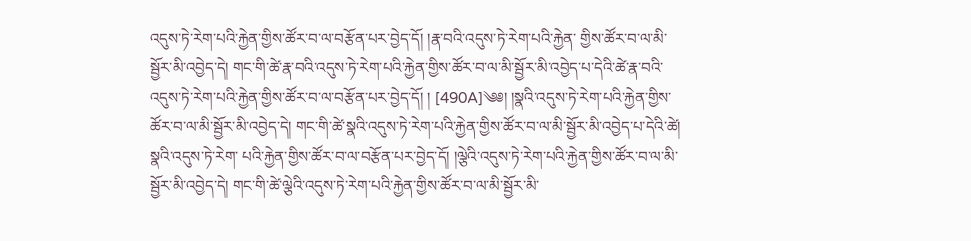འདུས་ཏེ་རེག་པའི་རྐྱེན་གྱིས་ཚོར་བ་ལ་བརྩོན་པར་བྱེད་དོ། །རྣ་བའི་འདུས་ཏེ་རེག་པའི་རྐྱེན་ གྱིས་ཚོར་བ་ལ་མི་སྦྱོར་མི་འབྱེད་དེ། གང་གི་ཚེ་རྣ་བའི་འདུས་ཏེ་རེག་པའི་རྐྱེན་གྱིས་ཚོར་བ་ལ་མི་སྦྱོར་མི་འབྱེད་པ་དེའི་ཚེ་རྣ་བའི་འདུས་ཏེ་རེག་པའི་རྐྱེན་གྱིས་ཚོར་བ་ལ་བརྩོན་པར་བྱེད་དོ། ། [490A]༄༅། །སྣའི་འདུས་ཏེ་རེག་པའི་རྐྱེན་གྱིས་ཚོར་བ་ལ་མི་སྦྱོར་མི་འབྱེད་དེ། གང་གི་ཚེ་སྣའི་འདུས་ཏེ་རེག་པའི་རྐྱེན་གྱིས་ཚོར་བ་ལ་མི་སྦྱོར་མི་འབྱེད་པ་དེའི་ཚེ། སྣའི་འདུས་ཏེ་རེག་ པའི་རྐྱེན་གྱིས་ཚོར་བ་ལ་བརྩོན་པར་བྱེད་དོ། །ལྕེའི་འདུས་ཏེ་རེག་པའི་རྐྱེན་གྱིས་ཚོར་བ་ལ་མི་སྦྱོར་མི་འབྱེད་དེ། གང་གི་ཚེ་ལྕེའི་འདུས་ཏེ་རེག་པའི་རྐྱེན་གྱིས་ཚོར་བ་ལ་མི་སྦྱོར་མི་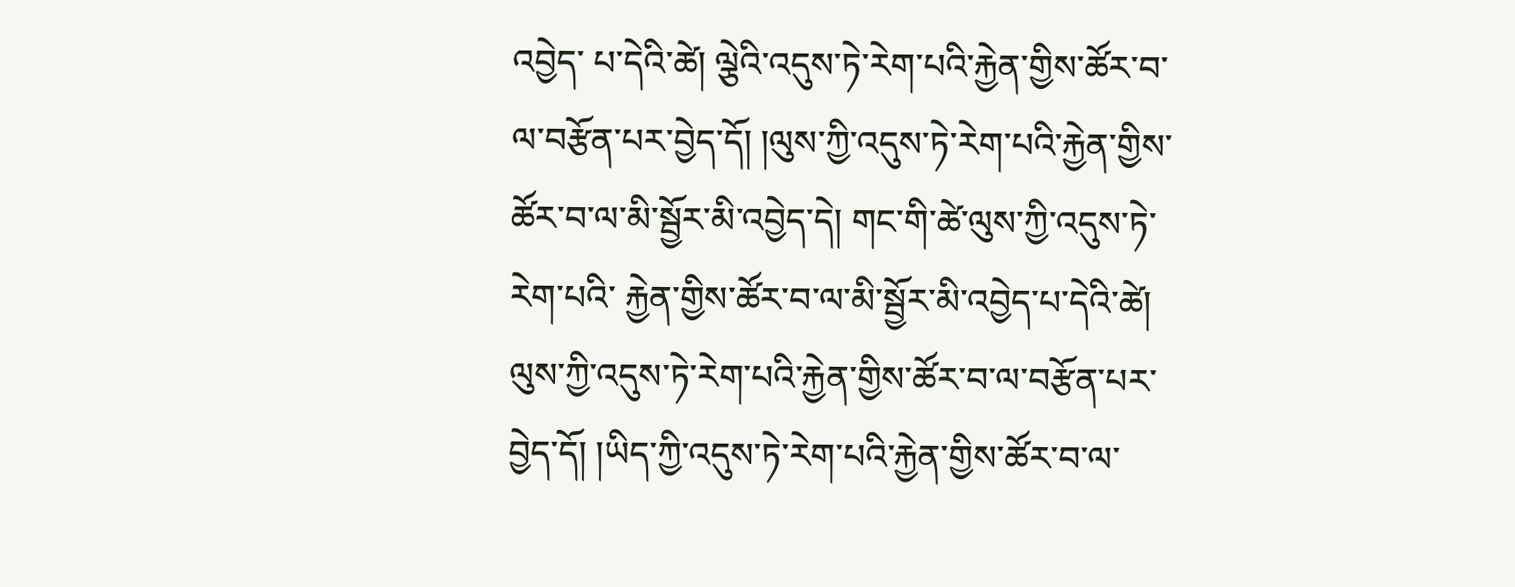འབྱེད་ པ་དེའི་ཚེ། ལྕེའི་འདུས་ཏེ་རེག་པའི་རྐྱེན་གྱིས་ཚོར་བ་ལ་བརྩོན་པར་བྱེད་དོ། །ལུས་ཀྱི་འདུས་ཏེ་རེག་པའི་རྐྱེན་གྱིས་ཚོར་བ་ལ་མི་སྦྱོར་མི་འབྱེད་དེ། གང་གི་ཚེ་ལུས་ཀྱི་འདུས་ཏེ་རེག་པའི་ རྐྱེན་གྱིས་ཚོར་བ་ལ་མི་སྦྱོར་མི་འབྱེད་པ་དེའི་ཚེ། ལུས་ཀྱི་འདུས་ཏེ་རེག་པའི་རྐྱེན་གྱིས་ཚོར་བ་ལ་བརྩོན་པར་བྱེད་དོ། །ཡིད་ཀྱི་འདུས་ཏེ་རེག་པའི་རྐྱེན་གྱིས་ཚོར་བ་ལ་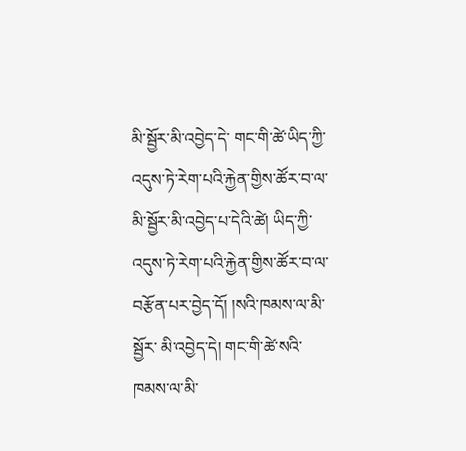མི་སྦྱོར་མི་འབྱེད་དེ་ གང་གི་ཚེ་ཡིད་ཀྱི་འདུས་ཏེ་རེག་པའི་རྐྱེན་གྱིས་ཚོར་བ་ལ་མི་སྦྱོར་མི་འབྱེད་པ་དེའི་ཚེ། ཡིད་ཀྱི་འདུས་ཏེ་རེག་པའི་རྐྱེན་གྱིས་ཚོར་བ་ལ་བརྩོན་པར་བྱེད་དོ། །སའི་ཁམས་ལ་མི་སྦྱོར་ མི་འབྱེད་དེ། གང་གི་ཚེ་སའི་ཁམས་ལ་མི་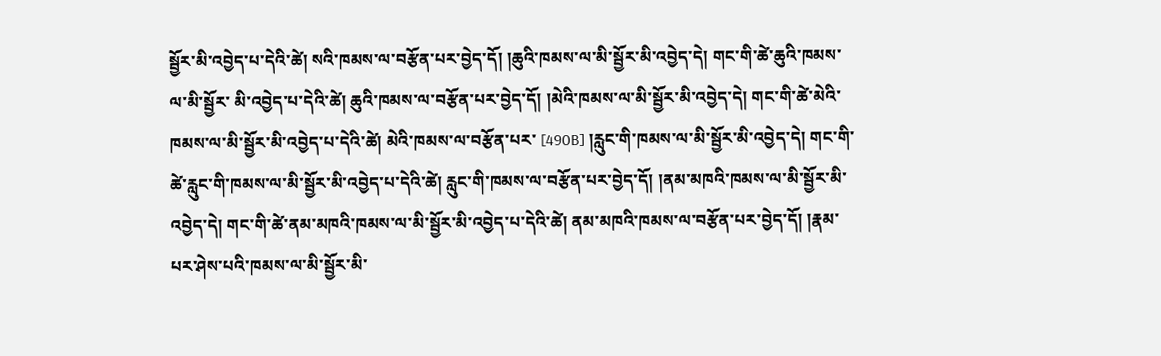སྦྱོར་མི་འབྱེད་པ་དེའི་ཚེ། སའི་ཁམས་ལ་བརྩོན་པར་བྱེད་དོ། །ཆུའི་ཁམས་ལ་མི་སྦྱོར་མི་འབྱེད་དེ། གང་གི་ཚེ་ཆུའི་ཁམས་ལ་མི་སྦྱོར་ མི་འབྱེད་པ་དེའི་ཚེ། ཆུའི་ཁམས་ལ་བརྩོན་པར་བྱེད་དོ། །མེའི་ཁམས་ལ་མི་སྦྱོར་མི་འབྱེད་དེ། གང་གི་ཚེ་མེའི་ཁམས་ལ་མི་སྦྱོར་མི་འབྱེད་པ་དེའི་ཚེ། མེའི་ཁམས་ལ་བརྩོན་པར་ [490B] །རླུང་གི་ཁམས་ལ་མི་སྦྱོར་མི་འབྱེད་དེ། གང་གི་ཚེ་རླུང་གི་ཁམས་ལ་མི་སྦྱོར་མི་འབྱེད་པ་དེའི་ཚེ། རླུང་གི་ཁམས་ལ་བརྩོན་པར་བྱེད་དོ། །ནམ་མཁའི་ཁམས་ལ་མི་སྦྱོར་མི་ འབྱེད་དེ། གང་གི་ཚེ་ནམ་མཁའི་ཁམས་ལ་མི་སྦྱོར་མི་འབྱེད་པ་དེའི་ཚེ། ནམ་མཁའི་ཁམས་ལ་བརྩོན་པར་བྱེད་དོ། །རྣམ་པར་ཤེས་པའི་ཁམས་ལ་མི་སྦྱོར་མི་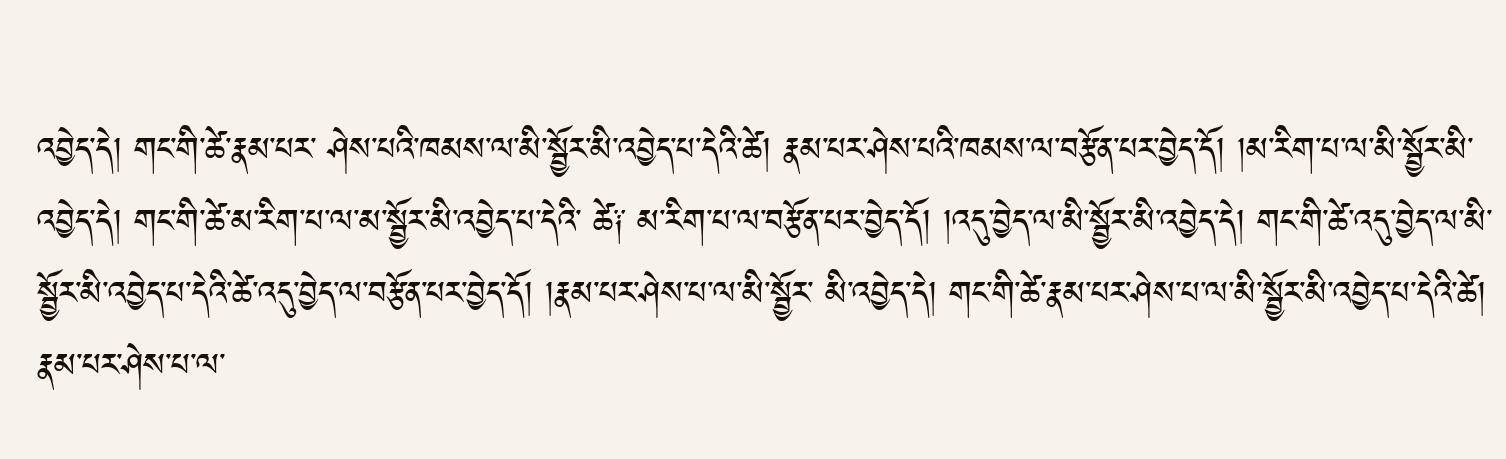འབྱེད་དེ། གང་གི་ཚེ་རྣམ་པར་ ཤེས་པའི་ཁམས་ལ་མི་སྦྱོར་མི་འབྱེད་པ་དེའི་ཚེ། རྣམ་པར་ཤེས་པའི་ཁམས་ལ་བརྩོན་པར་བྱེད་དོ། །མ་རིག་པ་ལ་མི་སྦྱོར་མི་འབྱེད་དེ། གང་གི་ཚེ་མ་རིག་པ་ལ་མ་སྦྱོར་མི་འབྱེད་པ་དེའི་ ཚེ༑ མ་རིག་པ་ལ་བརྩོན་པར་བྱེད་དོ། །འདུ་བྱེད་ལ་མི་སྦྱོར་མི་འབྱེད་དེ། གང་གི་ཚེ་འདུ་བྱེད་ལ་མི་སྦྱོར་མི་འབྱེད་པ་དེའི་ཚེ་འདུ་བྱེད་ལ་བརྩོན་པར་བྱེད་དོ། །རྣམ་པར་ཤེས་པ་ལ་མི་སྦྱོར་ མི་འབྱེད་དེ། གང་གི་ཚེ་རྣམ་པར་ཤེས་པ་ལ་མི་སྦྱོར་མི་འབྱེད་པ་དེའི་ཚེ། རྣམ་པར་ཤེས་པ་ལ་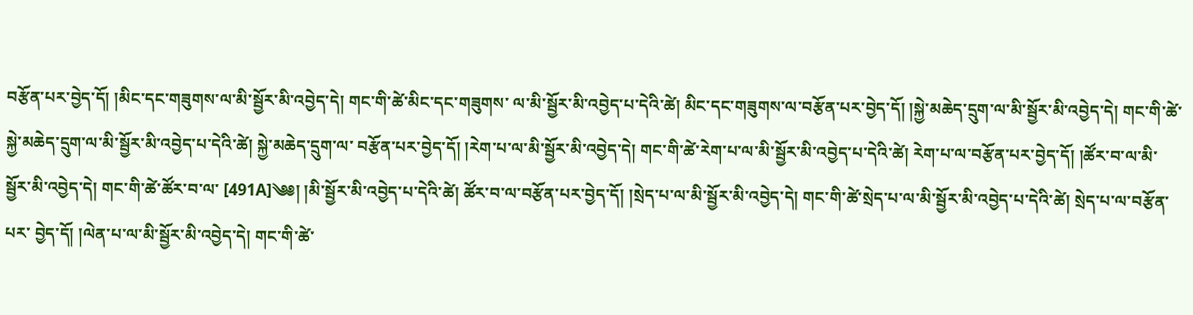བརྩོན་པར་བྱེད་དོ། །མིང་དང་གཟུགས་ལ་མི་སྦྱོར་མི་འབྱེད་དེ། གང་གི་ཚེ་མིང་དང་གཟུགས་ ལ་མི་སྦྱོར་མི་འབྱེད་པ་དེའི་ཚེ། མིང་དང་གཟུགས་ལ་བརྩོན་པར་བྱེད་དོ། །སྐྱེ་མཆེད་དྲུག་ལ་མི་སྦྱོར་མི་འབྱེད་དེ། གང་གི་ཚེ་སྐྱེ་མཆེད་དྲུག་ལ་མི་སྦྱོར་མི་འབྱེད་པ་དེའི་ཚེ། སྐྱེ་མཆེད་དྲུག་ལ་ བརྩོན་པར་བྱེད་དོ། །རེག་པ་ལ་མི་སྦྱོར་མི་འབྱེད་དེ། གང་གི་ཚེ་རེག་པ་ལ་མི་སྦྱོར་མི་འབྱེད་པ་དེའི་ཚེ། རེག་པ་ལ་བརྩོན་པར་བྱེད་དོ། །ཚོར་བ་ལ་མི་སྦྱོར་མི་འབྱེད་དེ། གང་གི་ཚེ་ཚོར་བ་ལ་ [491A]༄༅། །མི་སྦྱོར་མི་འབྱེད་པ་དེའི་ཚེ། ཚོར་བ་ལ་བརྩོན་པར་བྱེད་དོ། །སྲེད་པ་ལ་མི་སྦྱོར་མི་འབྱེད་དེ། གང་གི་ཚེ་སྲེད་པ་ལ་མི་སྦྱོར་མི་འབྱེད་པ་དེའི་ཚེ། སྲེད་པ་ལ་བརྩོན་པར་ བྱེད་དོ། །ལེན་པ་ལ་མི་སྦྱོར་མི་འབྱེད་དེ། གང་གི་ཚེ་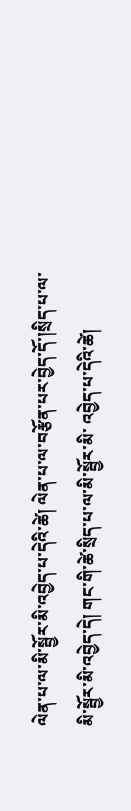ལེན་པ་ལ་མི་སྦྱོར་མི་འབྱེད་པ་དེའི་ཚེ། ལེན་པ་ལ་བརྩོན་པར་བྱེད་དོ་།སྲིད་པ་ལ་མི་སྦྱོར་མི་འབྱེད་དེ། གང་གི་ཚེ་སྲིད་པ་ལ་མི་སྦྱོར་མི་ འབྱེད་པ་དེའི་ཚེ།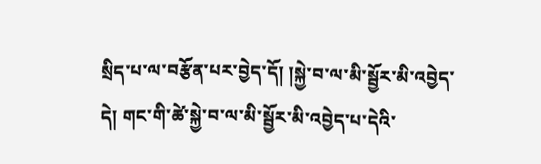སྲིད་པ་ལ་བརྩོན་པར་བྱེད་དོ། །སྐྱེ་བ་ལ་མི་སྦྱོར་མི་འབྱེད་དེ། གང་གི་ཚེ་སྐྱེ་བ་ལ་མི་སྦྱོར་མི་འབྱེད་པ་དེའི་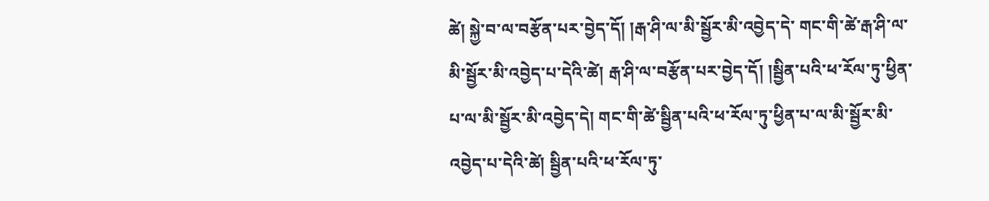ཚེ། སྐྱེ་བ་ལ་བརྩོན་པར་བྱེད་དོ། །རྒ་ཤི་ལ་མི་སྦྱོར་མི་འབྱེད་དེ་ གང་གི་ཚེ་རྒ་ཤི་ལ་མི་སྦྱོར་མི་འབྱེད་པ་དེའི་ཚེ། རྒ་ཤི་ལ་བརྩོན་པར་བྱེད་དོ། །སྦྱིན་པའི་ཕ་རོལ་ཏུ་ཕྱིན་པ་ལ་མི་སྦྱོར་མི་འབྱེད་དེ། གང་གི་ཚེ་སྦྱིན་པའི་ཕ་རོལ་ཏུ་ཕྱིན་པ་ལ་མི་སྦྱོར་མི་ འབྱེད་པ་དེའི་ཚེ། སྦྱིན་པའི་ཕ་རོལ་ཏུ་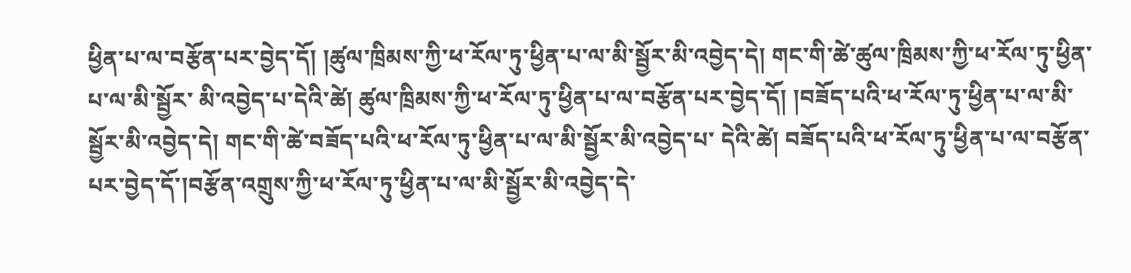ཕྱིན་པ་ལ་བརྩོན་པར་བྱེད་དོ། །ཚུལ་ཁྲིམས་ཀྱི་ཕ་རོལ་ཏུ་ཕྱིན་པ་ལ་མི་སྦྱོར་མི་འབྱེད་དེ། གང་གི་ཚེ་ཚུལ་ཁྲིམས་ཀྱི་ཕ་རོལ་ཏུ་ཕྱིན་པ་ལ་མི་སྦྱོར་ མི་འབྱེད་པ་དེའི་ཚེ། ཚུལ་ཁྲིམས་ཀྱི་ཕ་རོལ་ཏུ་ཕྱིན་པ་ལ་བརྩོན་པར་བྱེད་དོ། །བཟོད་པའི་ཕ་རོལ་ཏུ་ཕྱིན་པ་ལ་མི་སྦྱོར་མི་འབྱེད་དེ། གང་གི་ཚེ་བཟོད་པའི་ཕ་རོལ་ཏུ་ཕྱིན་པ་ལ་མི་སྦྱོར་མི་འབྱེད་པ་ དེའི་ཚེ། བཟོད་པའི་ཕ་རོལ་ཏུ་ཕྱིན་པ་ལ་བརྩོན་པར་བྱེད་དོ་།བརྩོན་འགྲུས་ཀྱི་ཕ་རོལ་ཏུ་ཕྱིན་པ་ལ་མི་སྦྱོར་མི་འབྱེད་དེ་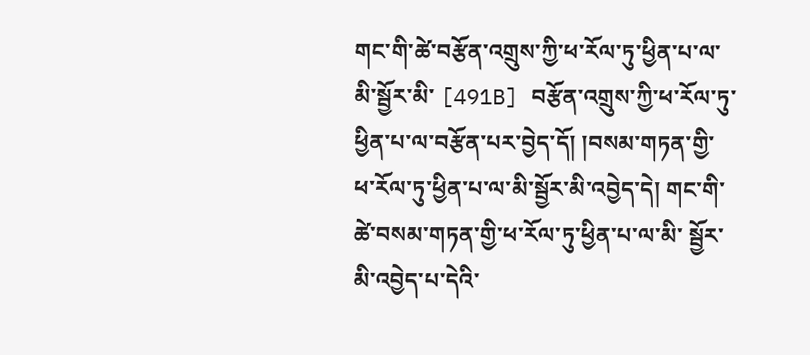གང་གི་ཚེ་བརྩོན་འགྲུས་ཀྱི་ཕ་རོལ་ཏུ་ཕྱིན་པ་ལ་མི་སྦྱོར་མི་ [491B] བརྩོན་འགྲུས་ཀྱི་ཕ་རོལ་ཏུ་ཕྱིན་པ་ལ་བརྩོན་པར་བྱེད་དོ། །བསམ་གཏན་གྱི་ཕ་རོལ་ཏུ་ཕྱིན་པ་ལ་མི་སྦྱོར་མི་འབྱེད་དེ། གང་གི་ཚེ་བསམ་གཏན་གྱི་ཕ་རོལ་ཏུ་ཕྱིན་པ་ལ་མི་ སྦྱོར་མི་འབྱེད་པ་དེའི་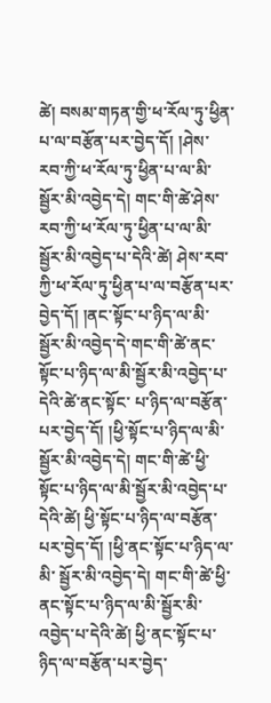ཚེ། བསམ་གཏན་གྱི་ཕ་རོལ་ཏུ་ཕྱིན་པ་ལ་བརྩོན་པར་བྱེད་དོ། །ཤེས་རབ་ཀྱི་ཕ་རོལ་ཏུ་ཕྱིན་པ་ལ་མི་སྦྱོར་མི་འབྱེད་དེ། གང་གི་ཚེ་ཤེས་རབ་ཀྱི་ཕ་རོལ་ཏུ་ཕྱིན་པ་ལ་མི་ སྦྱོར་མི་འབྱེད་པ་དེའི་ཚེ། ཤེས་རབ་ཀྱི་ཕ་རོལ་ཏུ་ཕྱིན་པ་ལ་བརྩོན་པར་བྱེད་དོ། །ནང་སྟོང་པ་ཉིད་ལ་མི་སྦྱོར་མི་འབྱེད་དེ་གང་གི་ཚེ་ནང་སྟོང་པ་ཉིད་ལ་མི་སྦྱོར་མི་འབྱེད་པ་དེའི་ཚེ་ནང་སྟོང་ པ་ཉིད་ལ་བརྩོན་པར་བྱེད་དོ། །ཕྱི་སྟོང་པ་ཉིད་ལ་མི་སྦྱོར་མི་འབྱེད་དེ། གང་གི་ཚེ་ཕྱི་སྟོང་པ་ཉིད་ལ་མི་སྦྱོར་མི་འབྱེད་པ་དེའི་ཚེ། ཕྱི་སྟོང་པ་ཉིད་ལ་བརྩོན་པར་བྱེད་དོ། །ཕྱི་ནང་སྟོང་པ་ཉིད་ལ་མི་ སྦྱོར་མི་འབྱེད་དེ། གང་གི་ཚེ་ཕྱི་ནང་སྟོང་པ་ཉིད་ལ་མི་སྦྱོར་མི་འབྱེད་པ་དེའི་ཚེ། ཕྱི་ནང་སྟོང་པ་ཉིད་ལ་བརྩོན་པར་བྱེད་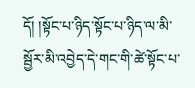དོ། །སྟོང་པ་ཉིད་སྟོང་པ་ཉིད་ལ་མི་སྦྱོར་མི་འབྱེད་དེ་གང་གི་ཚེ་སྟོང་པ་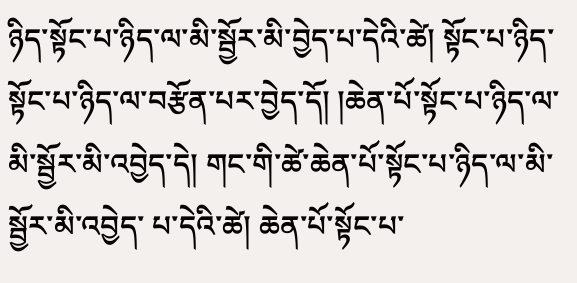ཉིད་སྟོང་པ་ཉིད་ལ་མི་སྦྱོར་མི་བྱེད་པ་དེའི་ཚེ། སྟོང་པ་ཉིད་སྟོང་པ་ཉིད་ལ་བརྩོན་པར་བྱེད་དོ། །ཆེན་པོ་སྟོང་པ་ཉིད་ལ་མི་སྦྱོར་མི་འབྱེད་དེ། གང་གི་ཚེ་ཆེན་པོ་སྟོང་པ་ཉིད་ལ་མི་སྦྱོར་མི་འབྱེད་ པ་དེའི་ཚེ། ཆེན་པོ་སྟོང་པ་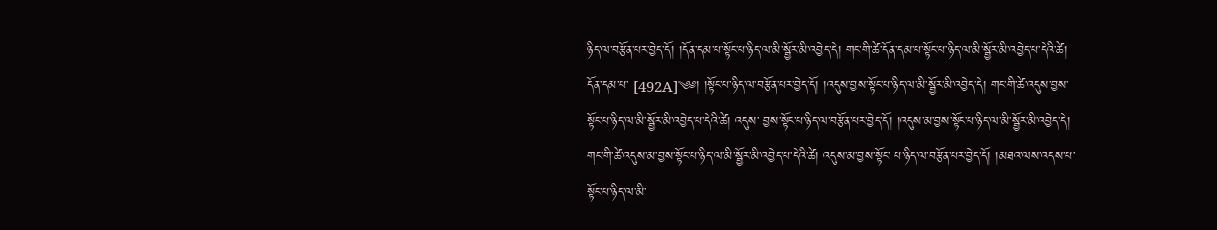ཉིད་ལ་བརྩོན་པར་བྱེད་དོ། །དོན་དམ་པ་སྟོང་པ་ཉིད་ལ་མི་སྦྱོར་མི་འབྱེད་དེ། གང་གི་ཚེ་དོན་དམ་པ་སྟོང་པ་ཉིད་ལ་མི་སྦྱོར་མི་འབྱེད་པ་དེའི་ཚེ། དོན་དམ་པ་ [492A]༄༅། །སྟོང་པ་ཉིད་ལ་བརྩོན་པར་བྱེད་དོ། །འདུས་བྱས་སྟོང་པ་ཉིད་ལ་མི་སྦྱོར་མི་འབྱེད་དེ། གང་གི་ཚེ་འདུས་བྱས་སྟོང་པ་ཉིད་ལ་མི་སྦྱོར་མི་འབྱེད་པ་དེའི་ཚེ། འདུས་ བྱས་སྟོང་པ་ཉིད་ལ་བརྩོན་པར་བྱེད་དོ། །འདུས་མ་བྱས་སྟོང་པ་ཉིད་ལ་མི་སྦྱོར་མི་འབྱེད་དེ། གང་གི་ཚེ་འདུས་མ་བྱས་སྟོང་པ་ཉིད་ལ་མི་སྦྱོར་མི་འབྱེད་པ་དེའི་ཚེ། འདུས་མ་བྱས་སྟོང་ པ་ཉིད་ལ་བརྩོན་པར་བྱེད་དོ། །མཐའ་ལས་འདས་པ་སྟོང་པ་ཉིད་ལ་མི་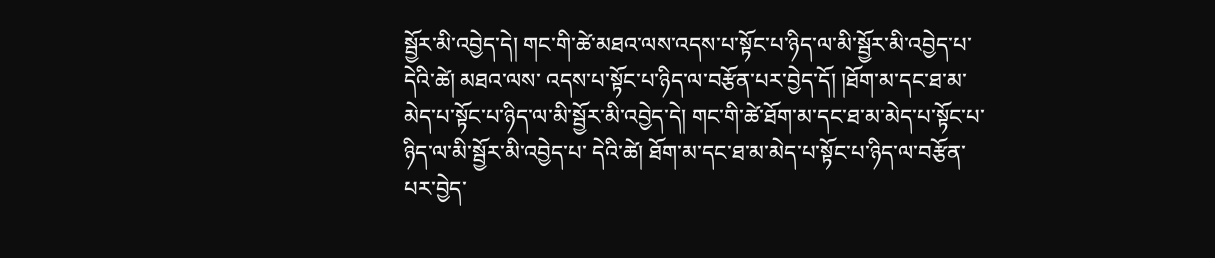སྦྱོར་མི་འབྱེད་དེ། གང་གི་ཚེ་མཐའ་ལས་འདས་པ་སྟོང་པ་ཉིད་ལ་མི་སྦྱོར་མི་འབྱེད་པ་དེའི་ཚེ། མཐའ་ལས་ འདས་པ་སྟོང་པ་ཉིད་ལ་བརྩོན་པར་བྱེད་དོ། །ཐོག་མ་དང་ཐ་མ་མེད་པ་སྟོང་པ་ཉིད་ལ་མི་སྦྱོར་མི་འབྱེད་དེ། གང་གི་ཚེ་ཐོག་མ་དང་ཐ་མ་མེད་པ་སྟོང་པ་ཉིད་ལ་མི་སྦྱོར་མི་འབྱེད་པ་ དེའི་ཚེ། ཐོག་མ་དང་ཐ་མ་མེད་པ་སྟོང་པ་ཉིད་ལ་བརྩོན་པར་བྱེད་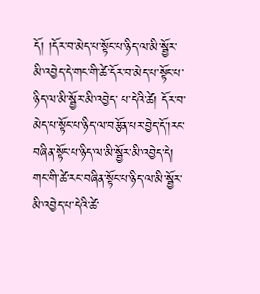དོ། །དོར་བ་མེད་པ་སྟོང་པ་ཉིད་ལ་མི་སྦྱོར་མི་འབྱེད་དེ་གང་གི་ཚེ་དོར་བ་མེད་པ་སྟོང་པ་ཉིད་ལ་མི་སྦྱོར་མི་འབྱེད་ པ་དེའི་ཚེ། དོར་བ་མེད་པ་སྟོང་པ་ཉིད་ལ་བརྩོན་པར་བྱེད་དོ་།རང་བཞིན་སྟོང་པ་ཉིད་ལ་མི་སྦྱོར་མི་འབྱེད་དེ། གང་གི་ཚེ་རང་བཞིན་སྟོང་པ་ཉིད་ལ་མི་སྦྱོར་མི་འབྱེད་པ་དེའི་ཚེ་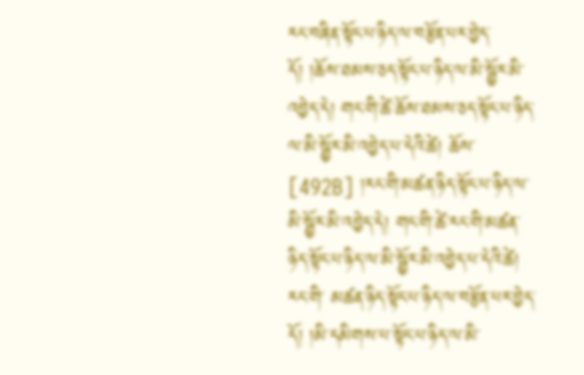རང་བཞིན་སྟོང་པ་ཉིད་ལ་བརྩོན་པར་བྱེད་དོ། །ཆོས་ཐམས་ཅད་སྟོང་པ་ཉིད་ལ་མི་སྦྱོར་མི་འབྱེད་དེ། གང་གི་ཚེ་ཆོས་ཐམས་ཅད་སྟོང་པ་ཉིད་ལ་མི་སྦྱོར་མི་འབྱེད་པ་དེའི་ཚེ། ཆོས་ [492B] །རང་གི་མཚན་ཉིད་སྟོང་པ་ཉིད་ལ་མི་སྦྱོར་མི་འབྱེད་དེ། གང་གི་ཚེ་རང་གི་མཚན་ཉིད་སྟོང་པ་ཉིད་ལ་མི་སྦྱོར་མི་འབྱེད་པ་དེའི་ཚེ། རང་གི་ མཚན་ཉིད་སྟོང་པ་ཉིད་ལ་བརྩོན་པར་བྱེད་དོ། །མི་དམིགས་པ་སྟོང་པ་ཉིད་ལ་མི་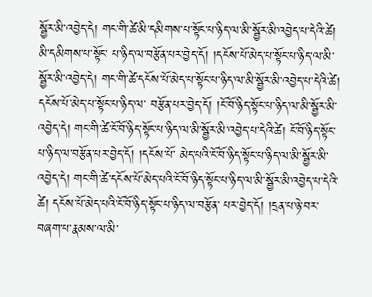སྦྱོར་མི་འབྱེད་དེ། གང་གི་ཚེ་མི་དམིགས་པ་སྟོང་པ་ཉིད་ལ་མི་སྦྱོར་མི་འབྱེད་པ་དེའི་ཚེ། མི་དམིགས་པ་སྟོང་ པ་ཉིད་ལ་བརྩོན་པར་བྱེད་དོ། །དངོས་པོ་མེད་པ་སྟོང་པ་ཉིད་ལ་མི་སྦྱོར་མི་འབྱེད་དེ། གང་གི་ཚེ་དངོས་པོ་མེད་པ་སྟོང་པ་ཉིད་ལ་མི་སྦྱོར་མི་འབྱེད་པ་དེའི་ཚེ། དངོས་པོ་མེད་པ་སྟོང་པ་ཉིད་ལ་ བརྩོན་པར་བྱེད་དོ། །ངོ་བོ་ཉིད་སྟོང་པ་ཉིད་ལ་མི་སྦྱོར་མི་འབྱེད་དེ། གང་གི་ཚེ་ངོ་བོ་ཉིད་སྟོང་པ་ཉིད་ལ་མི་སྦྱོར་མི་འབྱེད་པ་དེའི་ཚེ། ངོ་བོ་ཉིད་སྟོང་པ་ཉིད་ལ་བརྩོན་པར་བྱེད་དོ། །དངོས་པོ་ མེད་པའི་ངོ་བོ་ཉིད་སྟོང་པ་ཉིད་ལ་མི་སྦྱོར་མི་འབྱེད་དེ། གང་གི་ཚེ་དངོས་པོ་མེད་པའི་ངོ་བོ་ཉིད་སྟོང་པ་ཉིད་ལ་མི་སྦྱོར་མི་འབྱེད་པ་དེའི་ཚེ། དངོས་པོ་མེད་པའི་ངོ་བོ་ཉིད་སྟོང་པ་ཉིད་ལ་བརྩོན་ པར་བྱེད་དོ། །དྲན་པ་ཉེ་བར་བཞག་པ་རྣམས་ལ་མི་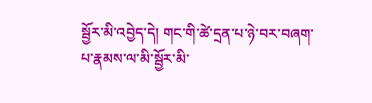སྦྱོར་མི་འབྱེད་དེ། གང་གི་ཚེ་དྲན་པ་ཉེ་བར་བཞག་པ་རྣམས་ལ་མི་སྦྱོར་མི་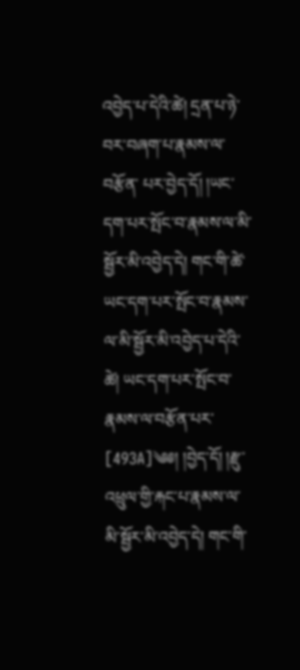འབྱེད་པ་དེའི་ཚེ། དྲན་པ་ཉེ་བར་བཞག་པ་རྣམས་ལ་བརྩོན་ པར་བྱེད་དོ། །ཡང་དག་པར་སྤོང་བ་རྣམས་ལ་མི་སྦྱོར་མི་འབྱེད་དེ། གང་གི་ཚེ་ཡང་དག་པར་སྤོང་བ་རྣམས་ལ་མི་སྦྱོར་མི་འབྱེད་པ་དེའི་ཚེ། ཡང་དག་པར་སྤོང་བ་རྣམས་ལ་བརྩོན་པར་ [493A]༄༅། །བྱེད་དོ། །རྫུ་འཕྲུལ་གྱི་རྐང་པ་རྣམས་ལ་མི་སྦྱོར་མི་འབྱེད་དེ། གང་གི་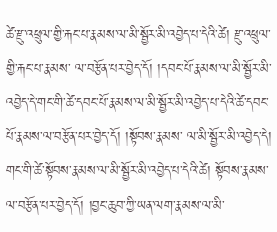ཚེ་རྫུ་འཕྲུལ་གྱི་རྐང་པ་རྣམས་ལ་མི་སྦྱོར་མི་འབྱེད་པ་དེའི་ཚེ། རྫུ་འཕྲུལ་གྱི་རྐང་པ་རྣམས་ ལ་བརྩོན་པར་བྱེད་དོ། །དབང་པོ་རྣམས་ལ་མི་སྦྱོར་མི་འབྱེད་དེ་གང་གི་ཚེ་དབང་པོ་རྣམས་ལ་མི་སྦྱོར་མི་འབྱེད་པ་དེའི་ཚེ་དབང་པོ་རྣམས་ལ་བརྩོན་པར་བྱེད་དོ། །སྟོབས་རྣམས་ ལ་མི་སྦྱོར་མི་འབྱེད་དེ། གང་གི་ཚེ་སྟོབས་རྣམས་ལ་མི་སྦྱོར་མི་འབྱེད་པ་དེའི་ཚེ། སྟོབས་རྣམས་ལ་བརྩོན་པར་བྱེད་དོ། །བྱང་ཆུབ་ཀྱི་ཡན་ལག་རྣམས་ལ་མི་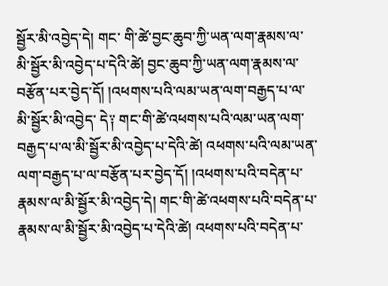སྦྱོར་མི་འབྱེད་དེ། གང་ གི་ཚེ་བྱང་ཆུབ་ཀྱི་ཡན་ལག་རྣམས་ལ་མི་སྦྱོར་མི་འབྱེད་པ་དེའི་ཚེ། བྱང་ཆུབ་ཀྱི་ཡན་ལག་རྣམས་ལ་བརྩོན་པར་བྱེད་དོ། །འཕགས་པའི་ལམ་ཡན་ལག་བརྒྱད་པ་ལ་མི་སྦྱོར་མི་འབྱེད་ དེ༑ གང་གི་ཚེ་འཕགས་པའི་ལམ་ཡན་ལག་བརྒྱད་པ་ལ་མི་སྦྱོར་མི་འབྱེད་པ་དེའི་ཚེ། འཕགས་པའི་ལམ་ཡན་ལག་བརྒྱད་པ་ལ་བརྩོན་པར་བྱེད་དོ། །འཕགས་པའི་བདེན་པ་ རྣམས་ལ་མི་སྦྱོར་མི་འབྱེད་དེ། གང་གི་ཚེ་འཕགས་པའི་བདེན་པ་རྣམས་ལ་མི་སྦྱོར་མི་འབྱེད་པ་དེའི་ཚེ། འཕགས་པའི་བདེན་པ་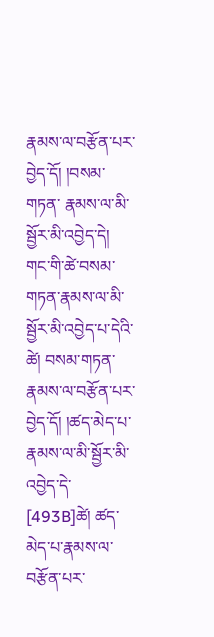རྣམས་ལ་བརྩོན་པར་བྱེད་དོ། །བསམ་གཏན་ རྣམས་ལ་མི་སྦྱོར་མི་འབྱེད་དེ། གང་གི་ཚེ་བསམ་གཏན་རྣམས་ལ་མི་སྦྱོར་མི་འབྱེད་པ་དེའི་ཚེ། བསམ་གཏན་རྣམས་ལ་བརྩོན་པར་བྱེད་དོ། །ཚད་མེད་པ་རྣམས་ལ་མི་སྦྱོར་མི་འབྱེད་དེ་ [493B]ཚེ། ཚད་མེད་པ་རྣམས་ལ་བརྩོན་པར་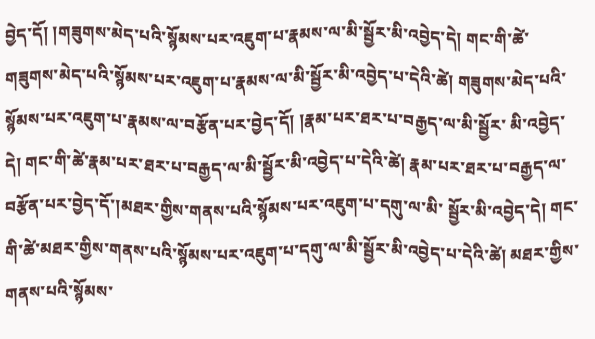བྱེད་དོ། །གཟུགས་མེད་པའི་སྙོམས་པར་འཇུག་པ་རྣམས་ལ་མི་སྦྱོར་མི་འབྱེད་དེ། གང་གི་ཚེ་ གཟུགས་མེད་པའི་སྙོམས་པར་འཇུག་པ་རྣམས་ལ་མི་སྦྱོར་མི་འབྱེད་པ་དེའི་ཚེ། གཟུགས་མེད་པའི་སྙོམས་པར་འཇུག་པ་རྣམས་ལ་བརྩོན་པར་བྱེད་དོ། །རྣམ་པར་ཐར་པ་བརྒྱད་ལ་མི་སྦྱོར་ མི་འབྱེད་དེ། གང་གི་ཚེ་རྣམ་པར་ཐར་པ་བརྒྱད་ལ་མི་སྦྱོར་མི་འབྱེད་པ་དེའི་ཚེ། རྣམ་པར་ཐར་པ་བརྒྱད་ལ་བརྩོན་པར་བྱེད་དོ་།མཐར་གྱིས་གནས་པའི་སྙོམས་པར་འཇུག་པ་དགུ་ལ་མི་ སྦྱོར་མི་འབྱེད་དེ། གང་གི་ཚེ་མཐར་གྱིས་གནས་པའི་སྙོམས་པར་འཇུག་པ་དགུ་ལ་མི་སྦྱོར་མི་འབྱེད་པ་དེའི་ཚེ། མཐར་གྱིས་གནས་པའི་སྙོམས་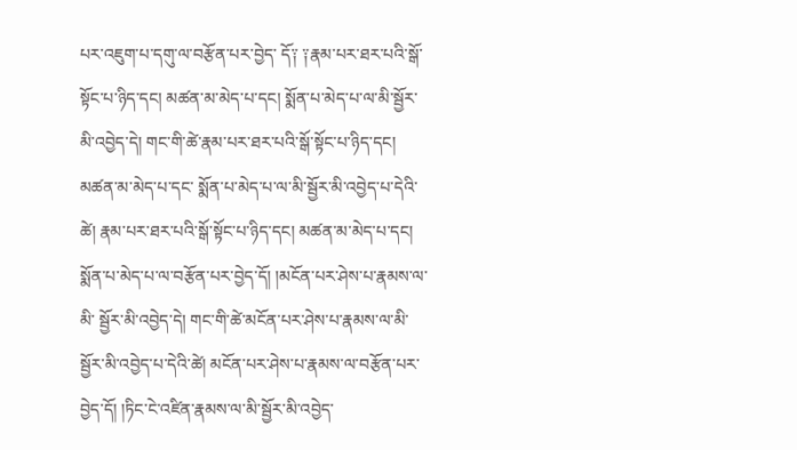པར་འཇུག་པ་དགུ་ལ་བརྩོན་པར་བྱེད་ དོ༑ ༑རྣམ་པར་ཐར་པའི་སྒོ་སྟོང་པ་ཉིད་དང། མཚན་མ་མེད་པ་དང། སྨོན་པ་མེད་པ་ལ་མི་སྦྱོར་མི་འབྱེད་དེ། གང་གི་ཚེ་རྣམ་པར་ཐར་པའི་སྒོ་སྟོང་པ་ཉིད་དང། མཚན་མ་མེད་པ་དང་ སྨོན་པ་མེད་པ་ལ་མི་སྦྱོར་མི་འབྱེད་པ་དེའི་ཚེ། རྣམ་པར་ཐར་པའི་སྒོ་སྟོང་པ་ཉིད་དང། མཚན་མ་མེད་པ་དང། སྨོན་པ་མེད་པ་ལ་བརྩོན་པར་བྱེད་དོ། །མངོན་པར་ཤེས་པ་རྣམས་ལ་མི་ སྦྱོར་མི་འབྱེད་དེ། གང་གི་ཚེ་མངོན་པར་ཤེས་པ་རྣམས་ལ་མི་སྦྱོར་མི་འབྱེད་པ་དེའི་ཚེ། མངོན་པར་ཤེས་པ་རྣམས་ལ་བརྩོན་པར་བྱེད་དོ། །ཏིང་ངེ་འཛིན་རྣམས་ལ་མི་སྦྱོར་མི་འབྱེད་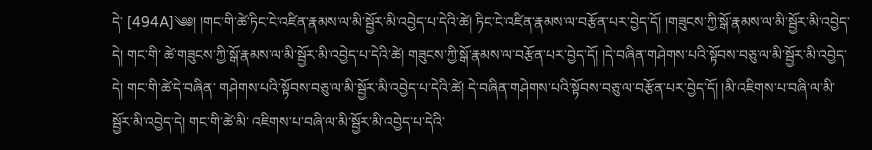དེ་ [494A]༄༅། །གང་གི་ཚེ་ཏིང་ངེ་འཛིན་རྣམས་ལ་མི་སྦྱོར་མི་འབྱེད་པ་དེའི་ཚེ། ཏིང་ངེ་འཛིན་རྣམས་ལ་བརྩོན་པར་བྱེད་དོ། །གཟུངས་ཀྱི་སྒོ་རྣམས་ལ་མི་སྦྱོར་མི་འབྱེད་དེ། གང་གི་ ཚེ་གཟུངས་ཀྱི་སྒོ་རྣམས་ལ་མི་སྦྱོར་མི་འབྱེད་པ་དེའི་ཚེ། གཟུངས་ཀྱི་སྒོ་རྣམས་ལ་བརྩོན་པར་བྱེད་དོ། །དེ་བཞིན་གཤེགས་པའི་སྟོབས་བཅུ་ལ་མི་སྦྱོར་མི་འབྱེད་དེ། གང་གི་ཚེ་དེ་བཞིན་ གཤེགས་པའི་སྟོབས་བཅུ་ལ་མི་སྦྱོར་མི་འབྱེད་པ་དེའི་ཚེ། དེ་བཞིན་གཤེགས་པའི་སྟོབས་བཅུ་ལ་བརྩོན་པར་བྱེད་དོ། །མི་འཇིགས་པ་བཞི་ལ་མི་སྦྱོར་མི་འབྱེད་དེ། གང་གི་ཚེ་མི་ འཇིགས་པ་བཞི་ལ་མི་སྦྱོར་མི་འབྱེད་པ་དེའི་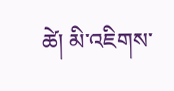ཚེ། མི་འཇིགས་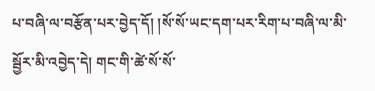པ་བཞི་ལ་བརྩོན་པར་བྱེད་དོ། །སོ་སོ་ཡང་དག་པར་རིག་པ་བཞི་ལ་མི་སྦྱོར་མི་འབྱེད་དེ། གང་གི་ཚེ་སོ་སོ་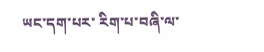ཡང་དག་པར་ རིག་པ་བཞི་ལ་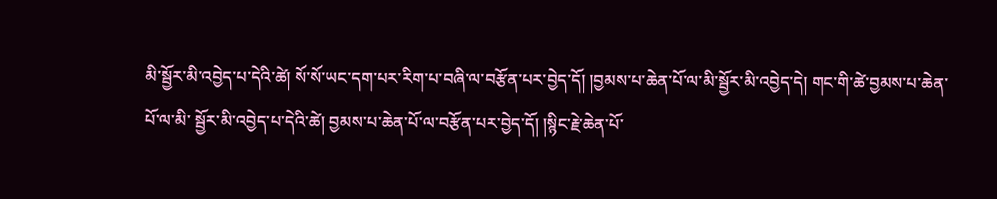མི་སྦྱོར་མི་འབྱེད་པ་དེའི་ཚེ། སོ་སོ་ཡང་དག་པར་རིག་པ་བཞི་ལ་བརྩོན་པར་བྱེད་དོ། །བྱམས་པ་ཆེན་པོ་ལ་མི་སྦྱོར་མི་འབྱེད་དེ། གང་གི་ཚེ་བྱམས་པ་ཆེན་པོ་ལ་མི་ སྦྱོར་མི་འབྱེད་པ་དེའི་ཚེ། བྱམས་པ་ཆེན་པོ་ལ་བརྩོན་པར་བྱེད་དོ། །སྙིང་རྗེ་ཆེན་པོ་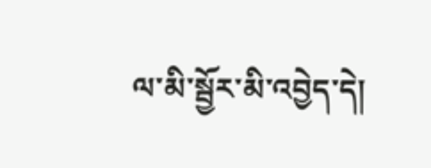ལ་མི་སྦྱོར་མི་འབྱེད་དེ།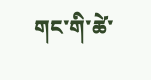གང་གི་ཚེ་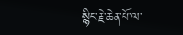སྙིང་རྗེ་ཆེན་པོ་ལ་